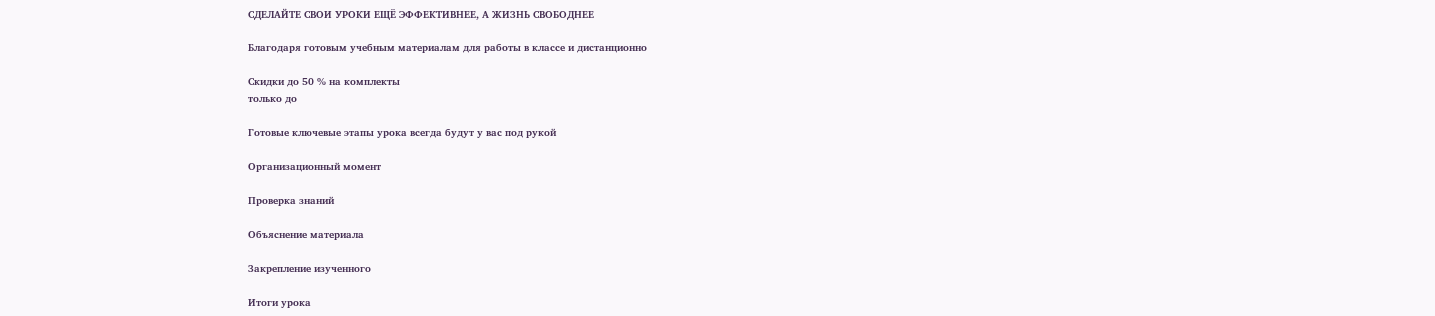СДЕЛАЙТЕ СВОИ УРОКИ ЕЩЁ ЭФФЕКТИВНЕЕ, А ЖИЗНЬ СВОБОДНЕЕ

Благодаря готовым учебным материалам для работы в классе и дистанционно

Скидки до 50 % на комплекты
только до

Готовые ключевые этапы урока всегда будут у вас под рукой

Организационный момент

Проверка знаний

Объяснение материала

Закрепление изученного

Итоги урока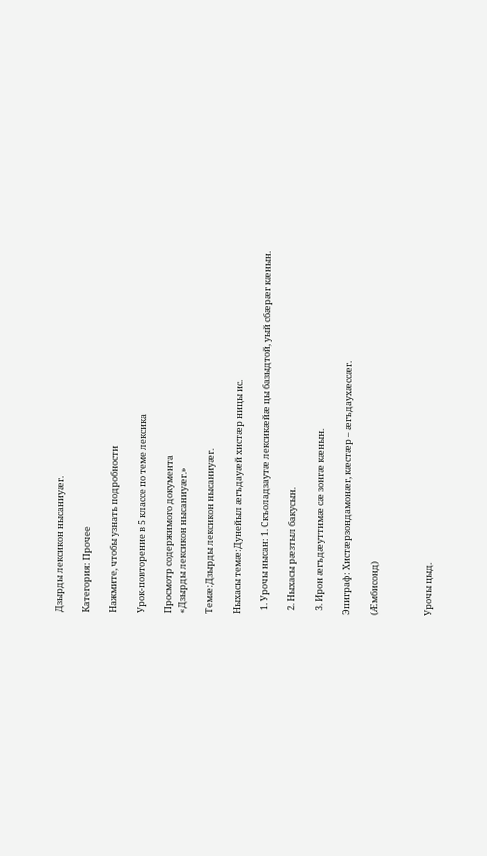Дзырды лексикон нысаниуæг.

Категория: Прочее

Нажмите, чтобы узнать подробности

Урок-повторение в 5 классе по теме лексика

Просмотр содержимого документа
«Дзырды лексикон нысаниуæг.»

Темæ:Дзырды лексикон нысаниуæг.

Ныхасы темæ:Дунейыл æгъдауæй хистæр ницы ис.

  1. Урочы нысан: 1. Скъоладзаутæ лексикæйæ цы базыдтой, уый сбæрæг кæнын.

  2. Ныхасы рæзтыл бакусын.

  3. Ирон æгъдæуттимæ сæ зонгæ кæнын.

Эпиграф: Хистæрзондамонæг, кæстæр – æгъдаухæссæг.

(Ӕмбисонд)



Урочы цыд.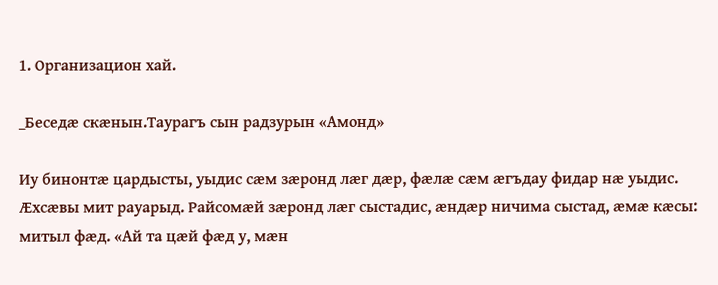1. Организацион хай.

_Беседæ скæнын.Таурагъ сын радзурын «Амонд»

Иу бинонтæ цардысты, уыдис сæм зæронд лæг дæр, фæлæ сæм æгъдау фидар нæ уыдис. Ӕхсæвы мит рауарыд. Райсомæй зæронд лæг сыстадис, æндæр ничима сыстад, æмæ кæсы: митыл фæд. «Ай та цæй фæд у, мæн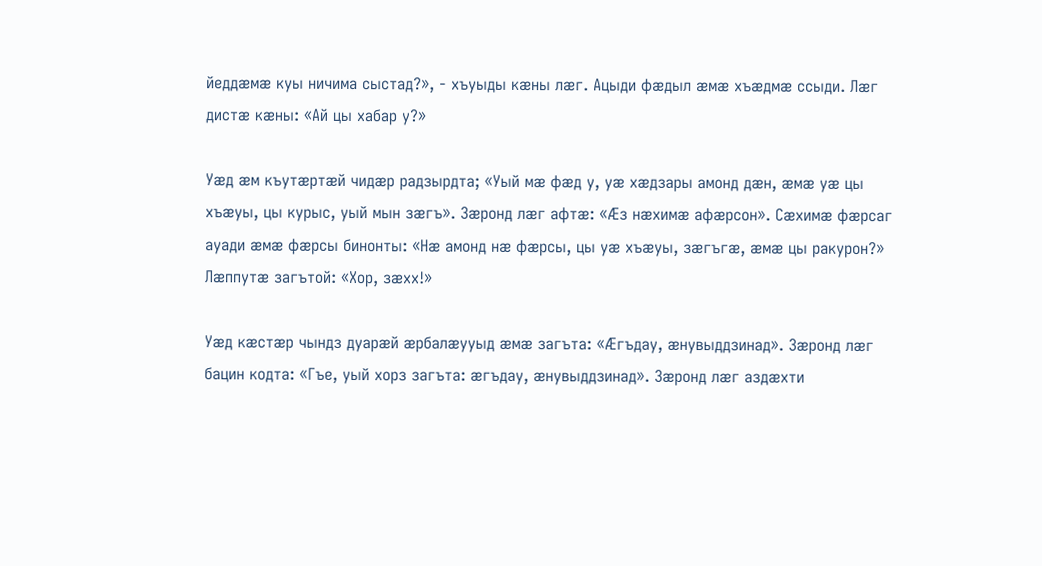йеддæмæ куы ничима сыстад?», - хъуыды кæны лæг. Ацыди фæдыл æмæ хъæдмæ ссыди. Лæг дистæ кæны: «Ай цы хабар у?»

Уæд æм къутæртæй чидæр радзырдта; «Уый мæ фæд у, уæ хæдзары амонд дæн, æмæ уæ цы хъæуы, цы курыс, уый мын зæгъ». Зæронд лæг афтæ: «Ӕз нæхимæ афæрсон». Сæхимæ фæрсаг ауади æмæ фæрсы бинонты: «Нæ амонд нæ фæрсы, цы уæ хъæуы, зæгъгæ, æмæ цы ракурон?» Лæппутæ загътой: «Хор, зæхх!»

Уæд кæстæр чындз дуарæй æрбалæууыд æмæ загъта: «Ӕгъдау, æнувыддзинад». Зæронд лæг бацин кодта: «Гъе, уый хорз загъта: æгъдау, æнувыддзинад». Зæронд лæг аздæхти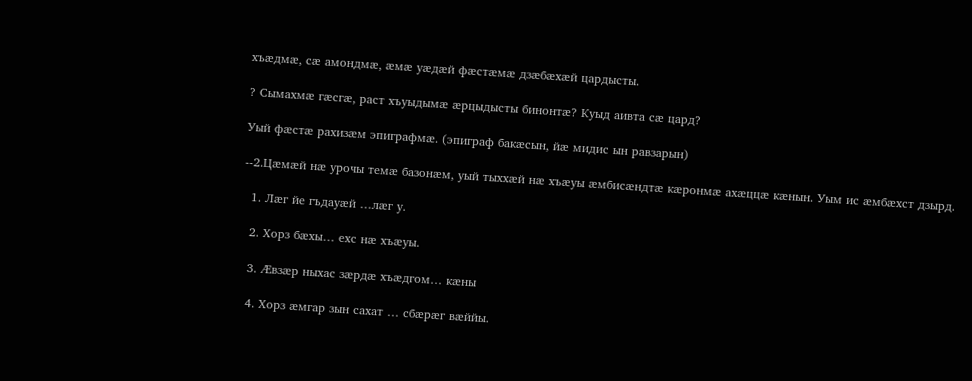хъæдмæ, сæ амондмæ, æмæ уæдæй фæстæмæ дзæбæхæй цардысты.

? Сымахмæ гæсгæ, раст хъуыдымæ æрцыдысты бинонтæ? Куыд аивта сæ цард?

Уый фæстæ рахизæм эпиграфмæ. (эпиграф бакæсын, йæ мидис ын равзарын)

--2.Цæмæй нæ урочы темæ базонæм, уый тыххæй нæ хъæуы æмбисæндтæ кæронмæ ахæццæ кæнын. Уым ис æмбæхст дзырд.

  1. Лæг йе гъдауæй …лæг у.

  2. Хорз бæхы… ехс нæ хъæуы.

  3. Ӕвзæр ныхас зæрдæ хъæдгом… кæны

  4. Хорз æмгар зын сахат … сбæрæг вæййы.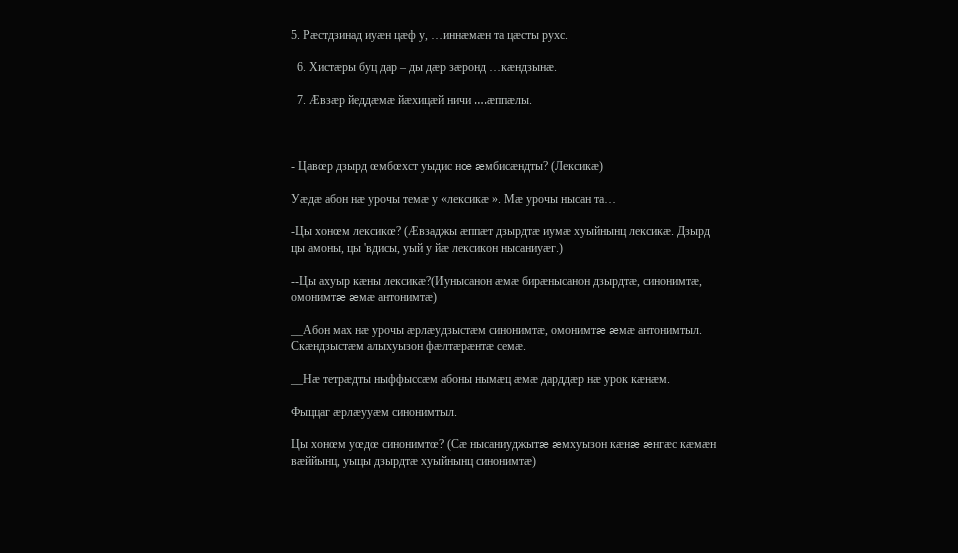5. Рæстдзинад иуæн цæф у, …иннæмæн та цæсты рухс.

  6. Хистæры буц дар – ды дæр зæронд …кæндзынæ.

  7. Ӕвзæр йеддæмæ йæхицæй ничи ….æппæлы.



- Цавœр дзырд œмбœхст уыдис нœ æмбисæндты? (Лексикæ)

Уæдæ абон нæ урочы темæ у «лексикæ ». Мæ урочы нысан та…

-Цы хонœм лексикœ? (Ӕвзаджы æппæт дзырдтæ иумæ хуыйнынц лексикæ. Дзырд цы амоны, цы 'вдисы, уый у йæ лексикон нысаниуæг.)

--Цы ахуыр кæны лексикæ?(Иунысанон æмæ бирæнысанон дзырдтæ, синонимтæ, омонимтæ æмæ антонимтæ)

__Абон мах нæ урочы æрлæудзыстæм синонимтæ, омонимтæ æмæ антонимтыл. Скæндзыстæм алыхуызон фæлтæрæнтæ семæ.

__Нæ тетрæдты ныффыссæм абоны нымæц æмæ дарддæр нæ урок кæнæм.

Фыццаг æрлæууæм синонимтыл.

Цы хонœм уœдœ синонимтœ? (Сæ нысаниуджытæ æмхуызон кæнæ æнгæс кæмæн вæййынц, уыцы дзырдтæ хуыйнынц синонимтæ)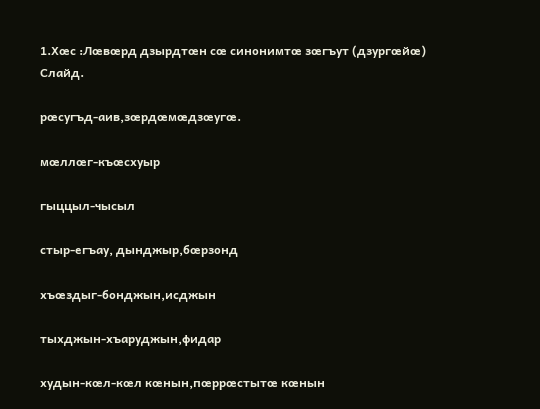1.Хœс :Лœвœрд дзырдтœн сœ синонимтœ зœгъут (дзургœйœ) Слайд.

рœсугъд-аив,зœрдœмœдзœугœ.

мœллœг-къœсхуыр

гыццыл-чысыл

стыр-егъау, дынджыр,бœрзонд

хъœздыг-бонджын,исджын

тыхджын-хъаруджын,фидар

худын-кœл-кœл кœнын,пœррœстытœ кœнын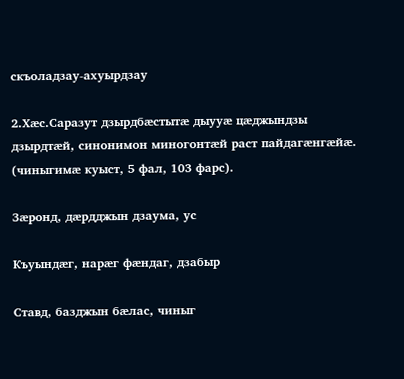скъоладзау-ахуырдзау

2.Хæс.Саразут дзырдбæстытæ дыууæ цæджындзы дзырдтæй, синонимон миногонтæй раст пайдагæнгæйæ. (чиныгимæ куыст, 5 фал, 103 фарс).

Зæронд, дæрдджын дзаума, ус

Къуындæг, нарæг фæндаг, дзабыр

Ставд, базджын бæлас, чиныг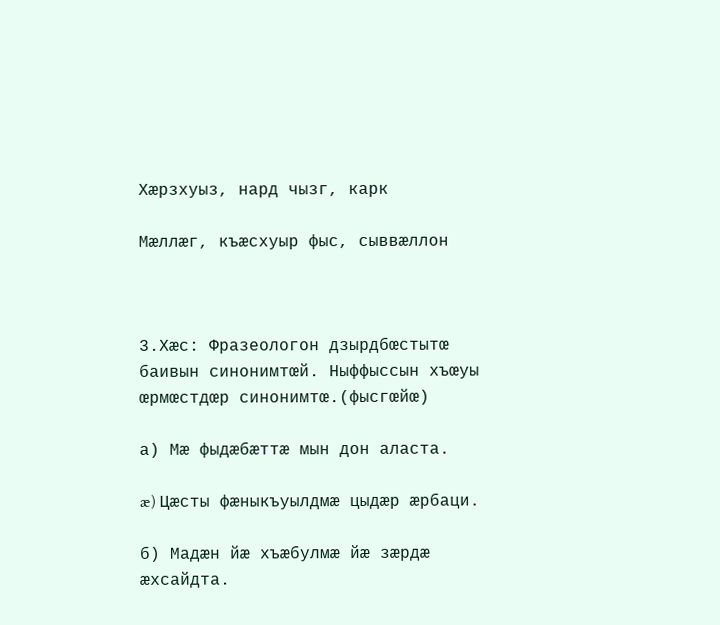Хæрзхуыз, нард чызг, карк

Мæллæг, къæсхуыр фыс, сыввæллон



3.Хæс: Фразеологон дзырдбœстытœ баивын синонимтœй. Ныффыссын хъœуы œрмœстдœр синонимтœ.(фысгœйœ)

а) Мæ фыдæбæттæ мын дон аласта.

æ) Цæсты фæныкъуылдмæ цыдæр æрбаци.

б) Мадæн йæ хъæбулмæ йæ зæрдæ æхсайдта.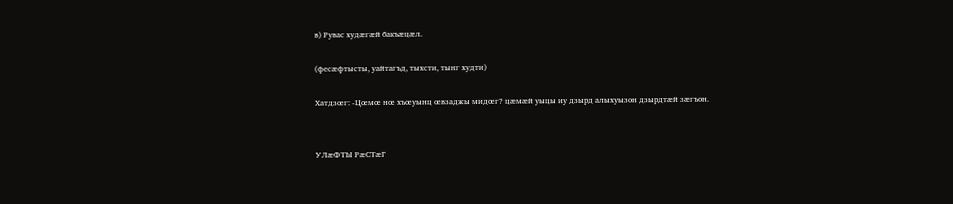в) Рувас худæгæй бакъæцæл.

(фесæфтысты, уайтагъд, тыхсти, тынг худти)

Хатдзœг: -Цœмœ нœ хъœуынц œвзаджы мидœг? цæмæй уыцы иу дзырд алыхуызон дзырдтæй зæгъон.


УЛæФТЫ РæСТæГ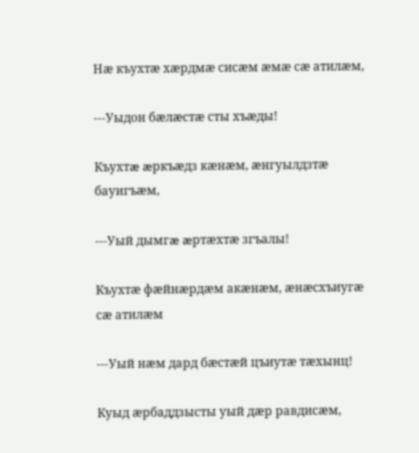Нæ къухтæ хæрдмæ сисæм æмæ сæ атилæм,

---Уыдон бæлæстæ сты хъæды!

Къухтæ æркъæдз кæнæм, æнгуылдзтæ бауигъæм,

---Уый дымгæ æртæхтæ згъалы!

Къухтæ фæйнæрдæм акæнæм, æнæсхъиугæ сæ атилæм

---Уый нæм дард бæстæй цъиутæ тæхынц!

Куыд æрбаддзысты уый дæр равдисæм,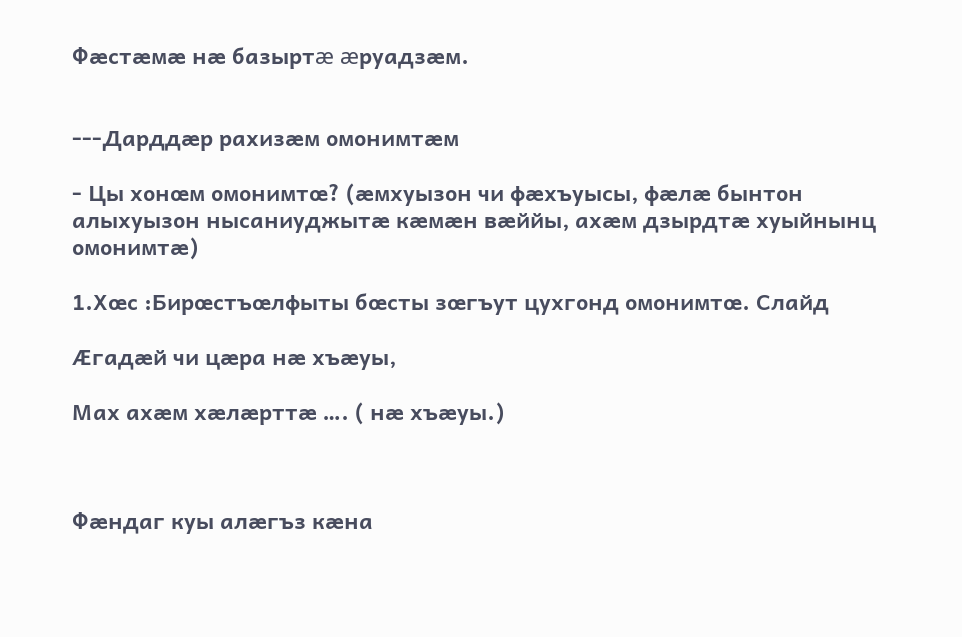Фæстæмæ нæ базыртæ æруадзæм.


---Дарддæр рахизæм омонимтæм

- Цы хонœм омонимтœ? (æмхуызон чи фæхъуысы, фæлæ бынтон алыхуызон нысаниуджытæ кæмæн вæййы, ахæм дзырдтæ хуыйнынц омонимтæ)

1.Хœс :Бирœстъœлфыты бœсты зœгъут цухгонд омонимтœ. Слайд

Ӕгадæй чи цæра нæ хъæуы,

Мах ахæм хæлæрттæ …. ( нæ хъæуы.)



Фæндаг куы алæгъз кæна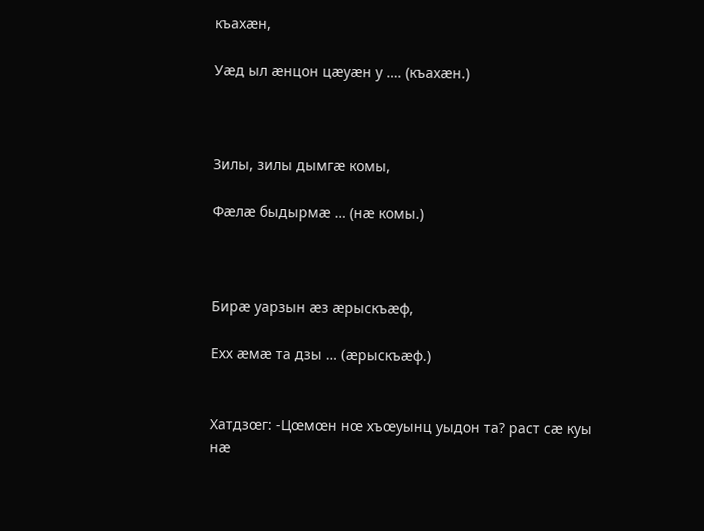къахæн,

Уæд ыл æнцон цæуæн у …. (къахæн.)



Зилы, зилы дымгæ комы,

Фæлæ быдырмæ … (нæ комы.)



Бирæ уарзын æз æрыскъæф,

Ехх æмæ та дзы … (æрыскъæф.)


Хатдзœг: -Цœмœн нœ хъœуынц уыдон та? раст сæ куы нæ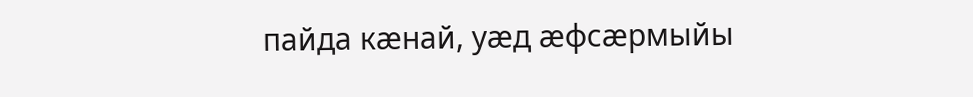пайда кæнай, уæд æфсæрмыйы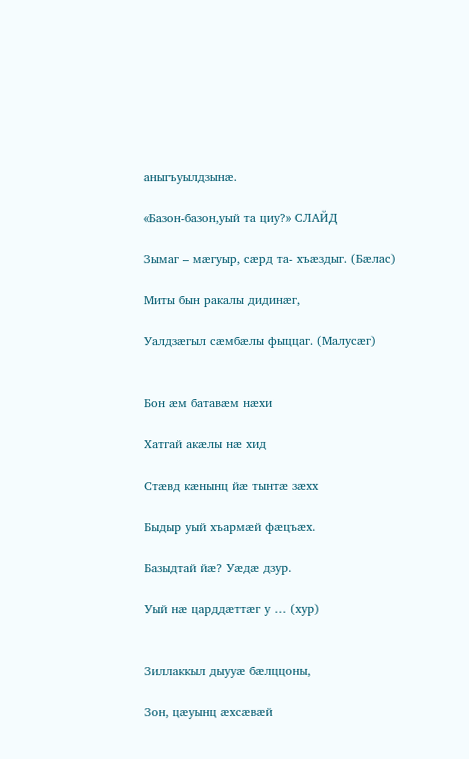аныгъуылдзынæ.

«Базон-базон,уый та циу?» СЛАЙД

Зымаг – мæгуыр, сæрд та- хъæздыг. (Бæлас)

Миты бын ракалы дидинæг,

Уалдзæгыл сæмбæлы фыццаг. (Малусæг)


Бон æм батавæм нæхи

Хатгай акæлы нæ хид

Стæвд кæнынц йæ тынтæ зæхх

Быдыр уый хъармæй фæцъæх.

Базыдтай йæ? Уæдæ дзур.

Уый нæ царддæттæг у … (хур)


Зиллаккыл дыууæ бæлццоны,

Зон, цæуынц æхсæвæй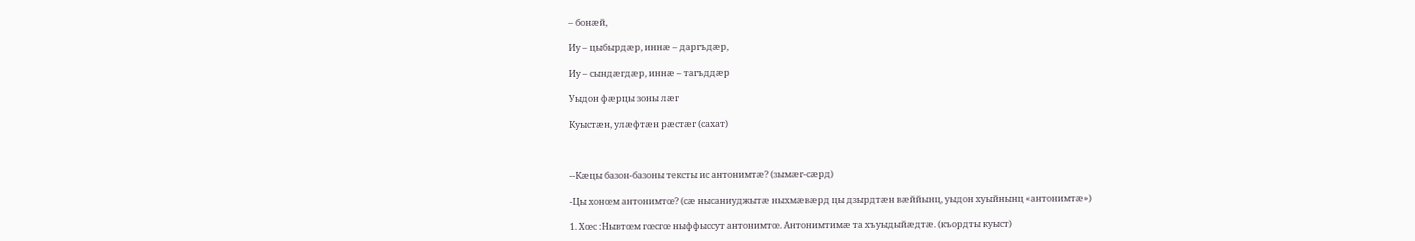– бонæй,

Иу – цыбырдæр, иннæ – даргъдæр,

Иу – сындæгдæр, иннæ – тагъддæр

Уыдон фæрцы зоны лæг

Куыстæн, улæфтæн рæстæг (сахат)



--Кæцы базон-базоны тексты ис антонимтæ? (зымæг-сæрд)

-Цы хонœм антонимтœ? (сæ нысаниуджытæ ныхмæвæрд цы дзырдтæн вæййынц, уыдон хуыйнынц «антонимтæ»)

1. Хœс :Нывтœм гœсгœ ныффыссут антонимтœ. Антонимтимæ та хъуыдыйæдтæ. (къордты куыст)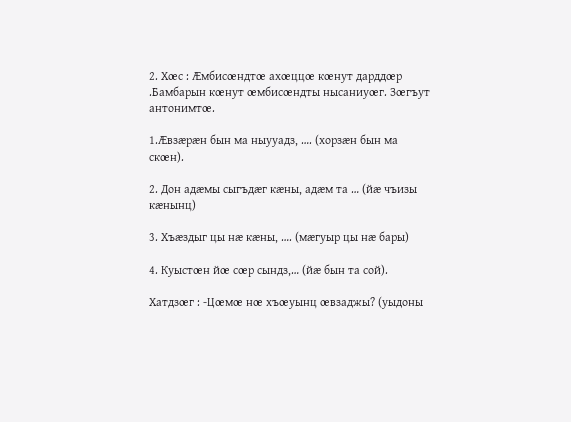2. Хœс : Æмбисœндтœ ахœццœ кœнут дарддœр .Бамбарын кœнут œмбисœндты нысаниуœг. Зœгъут антонимтœ.

1.Ӕвзæрæн бын ма ныууадз, …. (хорзæн бын ма скœн).

2. Дон адæмы сыгъдæг кæны, адæм та … (йæ чъизы кæнынц)

3. Хъæздыг цы нæ кæны, …. (мæгуыр цы нæ бары)

4. Куыстœн йœ сœр сындз,… (йæ бын та сой).

Хатдзœг : -Цœмœ нœ хъœуынц œвзаджы? (уыдоны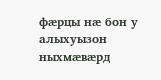фæрцы нæ бон у алыхуызон ныхмæвæрд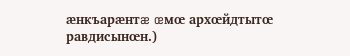æнкъарæнтæ œмœ архœйдтытœ равдисынœн.)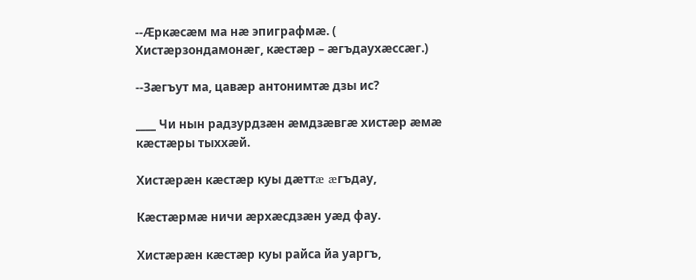--Ӕркæсæм ма нæ эпиграфмæ. ( Хистæрзондамонæг, кæстæр – æгъдаухæссæг.)

--Зæгъут ма, цавæр антонимтæ дзы ис?

____ Чи нын радзурдзæн æмдзæвгæ хистæр æмæ кæстæры тыххæй.

Хистæрæн кæстæр куы дæттæ æгъдау,

Кæстæрмæ ничи æрхæсдзæн уæд фау.

Хистæрæн кæстæр куы райса йа уаргъ,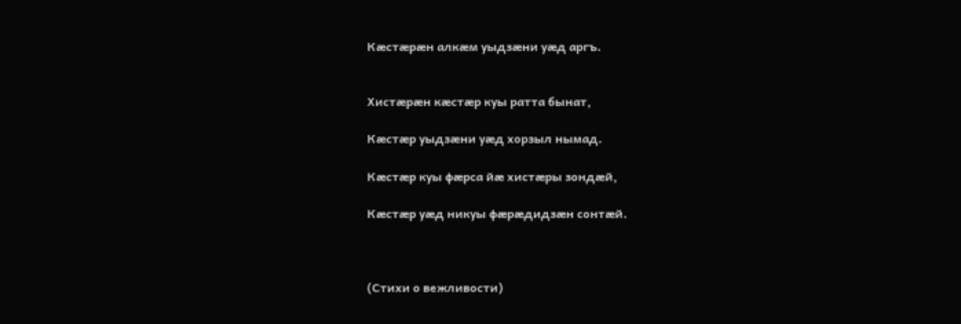Кæстæрæн алкæм уыдзæни уæд аргъ.


Хистæрæн кæстæр куы ратта бынат,

Кæстæр уыдзæни уæд хорзыл нымад.

Кæстæр куы фæрса йæ хистæры зондæй,

Кæстæр уæд никуы фæрæдидзæн сонтæй.



(Стихи о вежливости)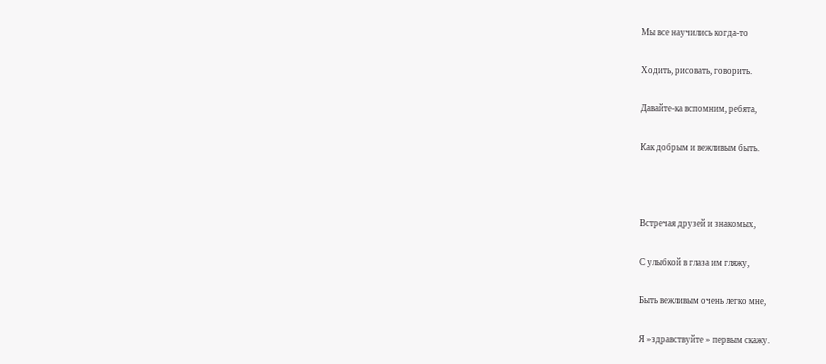Мы все научились когда-то

Ходить, рисовать, говорить.

Давайте-ка вспомним, ребята,

Как добрым и вежливым быть.



Встречая друзей и знакомых,

С улыбкой в глаза им гляжу,

Быть вежливым очень легко мне,

Я »здравствуйте » первым скажу.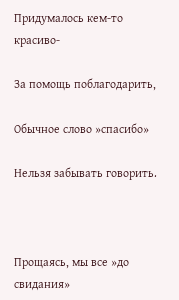Придумалось кем-то красиво-

За помощь поблагодарить,

Обычное слово »спасибо»

Нельзя забывать говорить.



Прощаясь, мы все »до свидания»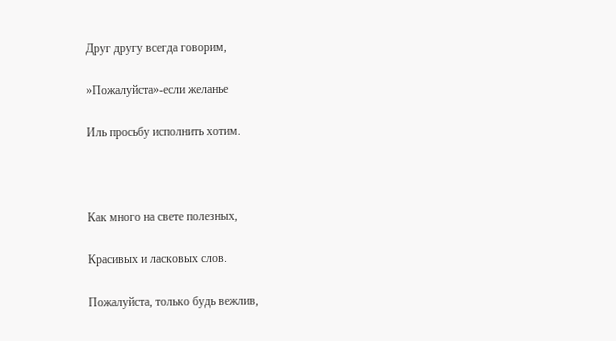Друг другу всегда говорим,

»Пожалуйста»-если желанье

Иль просьбу исполнить хотим.



Как много на свете полезных,

Красивых и ласковых слов.

Пожалуйста, только будь вежлив,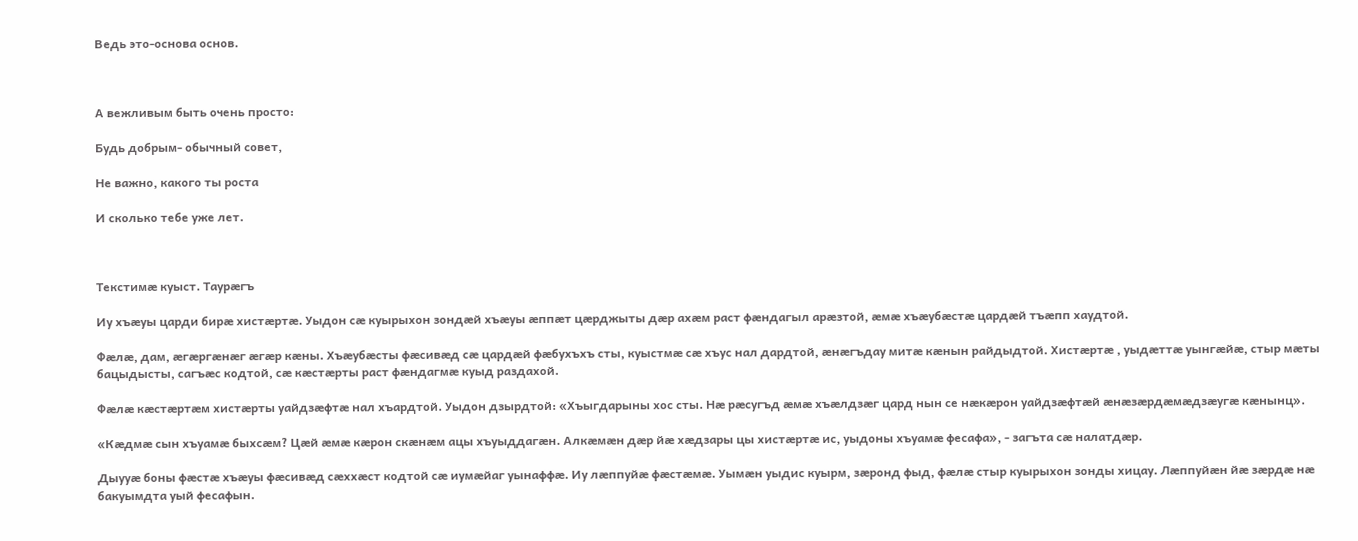Ведь это-основа основ.



А вежливым быть очень просто:

Будь добрым- обычный совет,

Не важно, какого ты роста

И сколько тебе уже лет.



Текстимæ куыст. Таурæгъ

Иу хъæуы царди бирæ хистæртæ. Уыдон сæ куырыхон зондæй хъæуы æппæт цæрджыты дæр ахæм раст фæндагыл арæзтой, æмæ хъæубæстæ цардæй тъæпп хаудтой.

Фæлæ, дам, æгæргæнæг æгæр кæны. Хъæубæсты фæсивæд сæ цардæй фæбухъхъ сты, куыстмæ сæ хъус нал дардтой, æнæгъдау митæ кæнын райдыдтой. Хистæртæ , уыдæттæ уынгæйæ, стыр мæты бацыдысты, сагъæс кодтой, сæ кæстæрты раст фæндагмæ куыд раздахой.

Фæлæ кæстæртæм хистæрты уайдзæфтæ нал хъардтой. Уыдон дзырдтой: «Хъыгдарыны хос сты. Нæ рæсугъд æмæ хъæлдзæг цард нын се нæкæрон уайдзæфтæй æнæзæрдæмæдзæугæ кæнынц».

«Кæдмæ сын хъуамæ быхсæм? Цæй æмæ кæрон скæнæм ацы хъуыддагæн. Алкæмæн дæр йæ хæдзары цы хистæртæ ис, уыдоны хъуамæ фесафа», - загъта сæ налатдæр.

Дыууæ боны фæстæ хъæуы фæсивæд сæххæст кодтой сæ иумæйаг уынаффæ. Иу лæппуйæ фæстæмæ. Уымæн уыдис куырм, зæронд фыд, фæлæ стыр куырыхон зонды хицау. Лæппуйæн йæ зæрдæ нæ бакуымдта уый фесафын.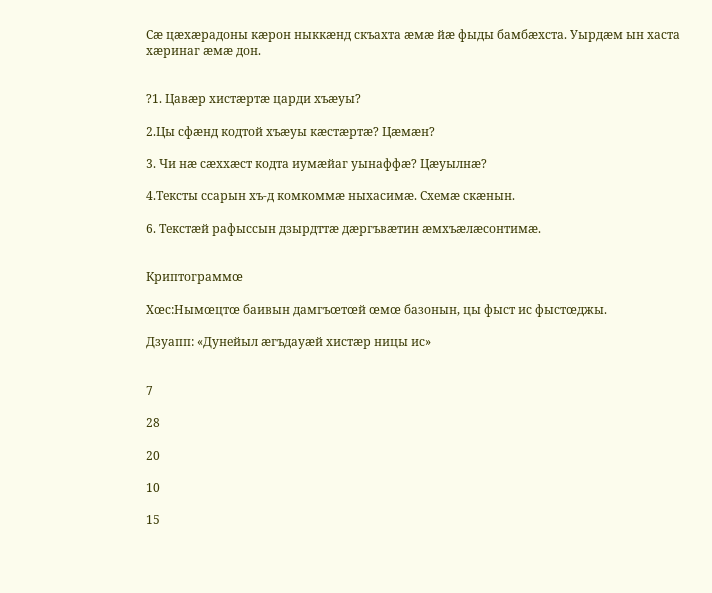Сæ цæхæрадоны кæрон ныккæнд скъахта æмæ йæ фыды бамбæхста. Уырдæм ын хаста хæринаг æмæ дон.


?1. Цавæр хистæртæ царди хъæуы?

2.Цы сфæнд кодтой хъæуы кæстæртæ? Цæмæн?

3. Чи нæ сæххæст кодта иумæйаг уынаффæ? Цæуылнæ?

4.Тексты ссарын хъ-д комкоммæ ныхасимæ. Схемæ скæнын.

6. Текстæй рафыссын дзырдттæ дæргъвæтин æмхъæлæсонтимæ.


Криптограммœ

Хœс:Нымœцтœ баивын дамгъœтœй œмœ базонын, цы фыст ис фыстœджы.

Дзуапп: «Дунейыл æгъдауæй хистæр ницы ис»


7

28

20

10

15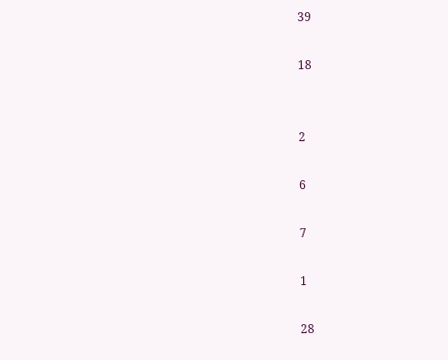39

18


2

6

7

1

28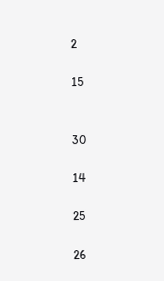2

15


30

14

25

26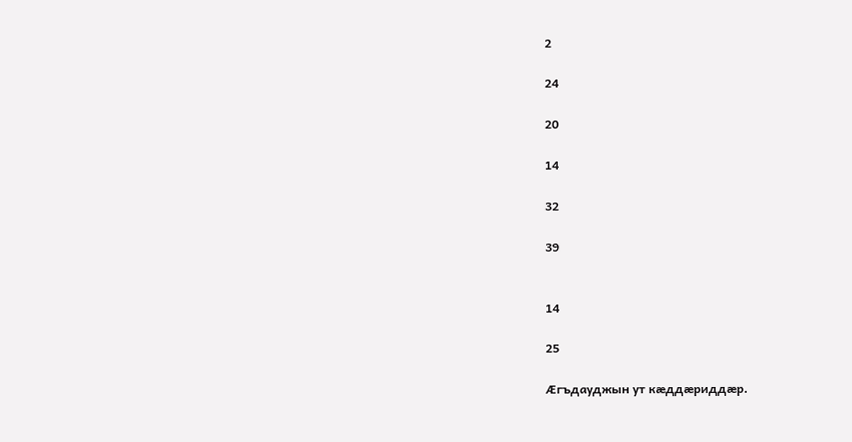2

24

20

14

32

39


14

25

Ӕгъдауджын ут кæддæриддæр.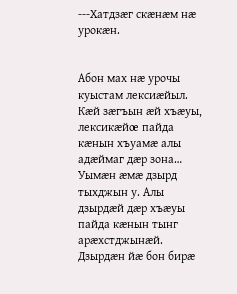---Хатдзæг скæнæм нæ урокæн.


Абон мах нæ урочы куыстам лексиæйыл. Кæй зæгъын æй хъæуы, лексикæйœ пайда кæнын хъуамæ алы адæймаг дæр зона… Уымæн æмæ дзырд тыхджын у. Алы дзырдæй дæр хъæуы пайда кæнын тынг арæхстджынæй. Дзырдæн йæ бон бирæ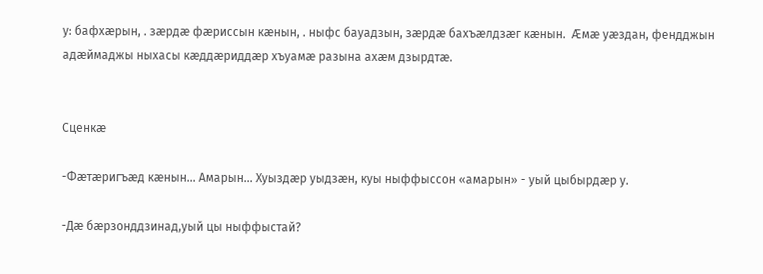у: бафхæрын, . зæрдæ фæриссын кæнын, . ныфс бауадзын, зæрдæ бахъæлдзæг кæнын.  Ӕмæ уæздан, фендджын адæймаджы ныхасы кæддæриддæр хъуамæ разына ахæм дзырдтæ.


Сценкæ

-Фæтæригъæд кæнын… Амарын… Хуыздæр уыдзæн, куы ныффыссон «амарын» - уый цыбырдæр у.

-Дæ бæрзонддзинад,уый цы ныффыстай?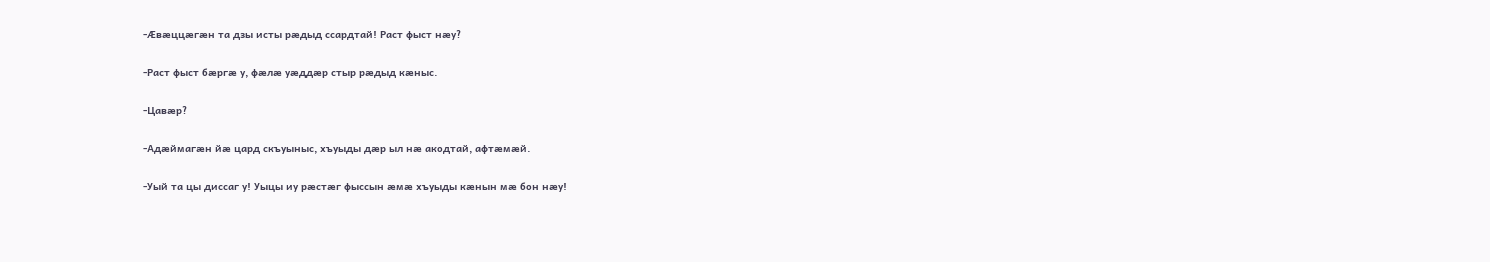-Ӕвæццæгæн та дзы исты рæдыд ссардтай! Раст фыст нæу?

-Раст фыст бæргæ у, фæлæ уæддæр стыр рæдыд кæныс.

-Цавæр?

-Адæймагæн йæ цард скъуыныс, хъуыды дæр ыл нæ акодтай, афтæмæй.

-Уый та цы диссаг у! Уыцы иу рæстæг фыссын æмæ хъуыды кæнын мæ бон нæу!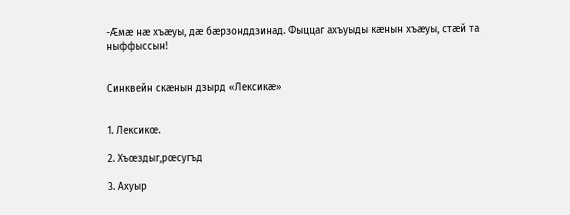-Ӕмæ нæ хъæуы, дæ бæрзонддзинад. Фыццаг ахъуыды кæнын хъæуы, стæй та ныффыссын!


Синквейн скæнын дзырд «Лексикæ»


1. Лексикœ.

2. Хъœздыг,рœсугъд

3. Ахуыр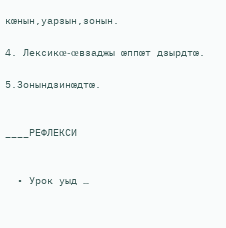кœнын,уарзын,зонын.

4. Лексикœ-œвзаджы œппœт дзырдтœ.

5.Зонындзинœдтœ.


____РЕФЛЕКСИ


  • Урок уыд …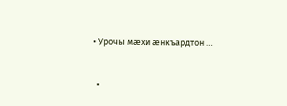• Урочы мæхи æнкъардтон …


  •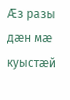Æз разы дæн мæ куыстæй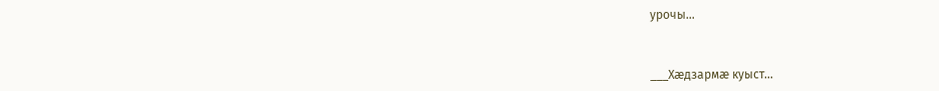урочы…



___Хæдзармæ куыст…